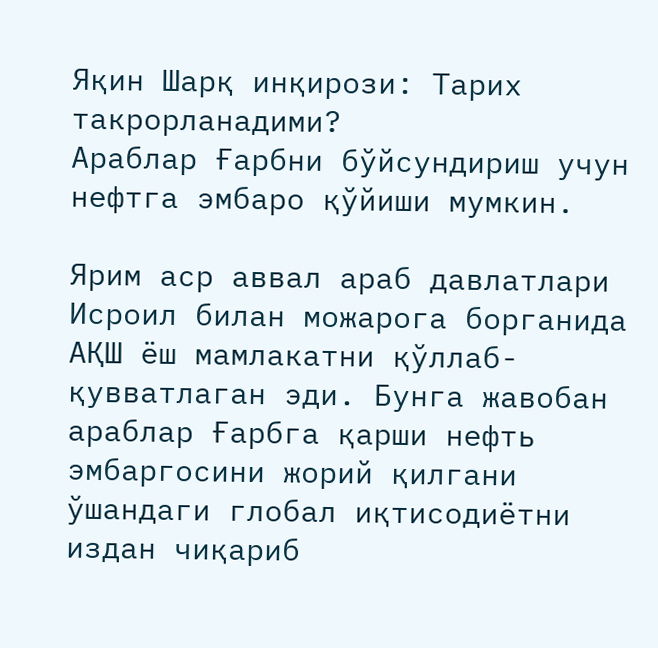Яқин Шарқ инқирози: Тарих такрорланадими?
Араблар Ғарбни бўйсундириш учун нефтга эмбаро қўйиши мумкин.

Ярим аср аввал араб давлатлари Исроил билан можарога борганида АҚШ ёш мамлакатни қўллаб-қувватлаган эди. Бунга жавобан араблар Ғарбга қарши нефть эмбаргосини жорий қилгани ўшандаги глобал иқтисодиётни издан чиқариб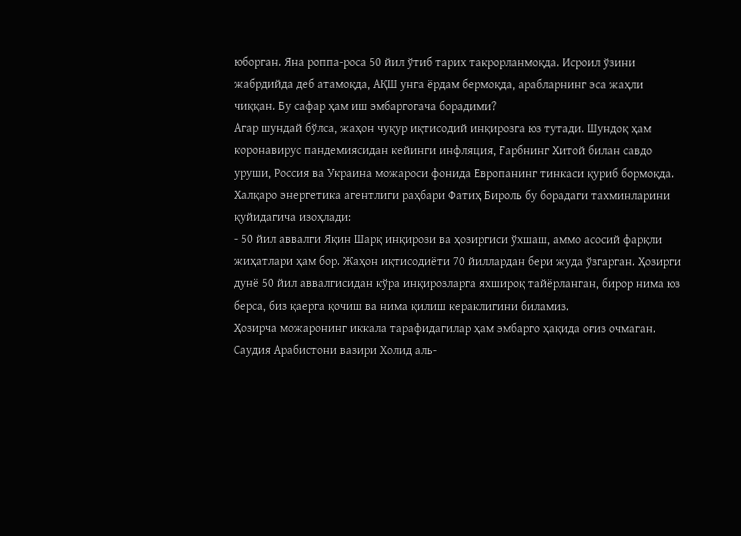юборган. Яна роппа-роса 50 йил ўтиб тарих такрорланмоқда. Исроил ўзини жабрдийда деб атамоқда, АҚШ унга ёрдам бермоқда, арабларнинг эса жаҳли чиққан. Бу сафар ҳам иш эмбаргогача борадими?
Агар шундай бўлса, жаҳон чуқур иқтисодий инқирозга юз тутади. Шундоқ ҳам коронавирус пандемиясидан кейинги инфляция, Ғарбнинг Хитой билан савдо уруши, Россия ва Украина можароси фонида Европанинг тинкаси қуриб бормоқда.
Халқаро энергетика агентлиги раҳбари Фатиҳ Бироль бу борадаги тахминларини қуйидагича изоҳлади:
- 50 йил аввалги Яқин Шарқ инқирози ва ҳозиргиси ўхшаш, аммо асосий фарқли жиҳатлари ҳам бор. Жаҳон иқтисодиёти 70 йиллардан бери жуда ўзгарган. Ҳозирги дунё 50 йил аввалгисидан кўра инқирозларга яхшироқ тайёрланган, бирор нима юз берса, биз қаерга қочиш ва нима қилиш кераклигини биламиз.
Ҳозирча можаронинг иккала тарафидагилар ҳам эмбарго ҳақида оғиз очмаган. Саудия Арабистони вазири Холид аль-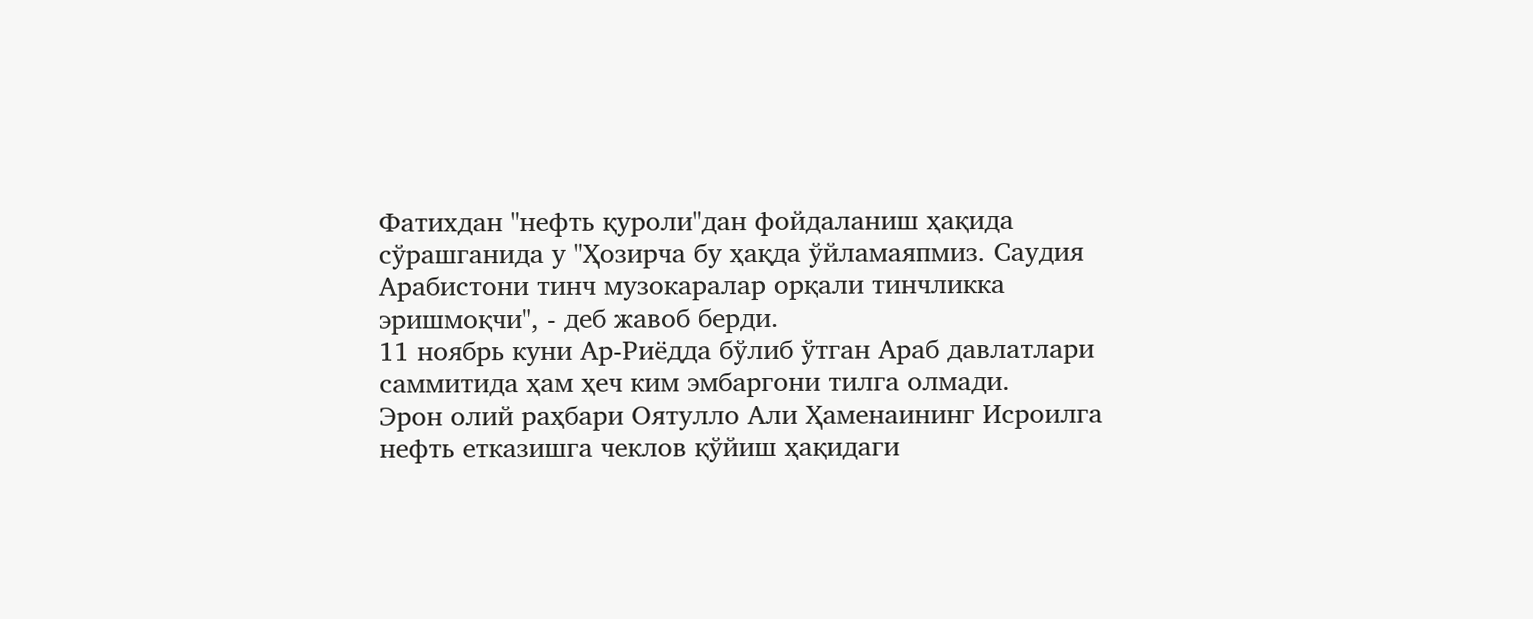Фатихдан "нефть қуроли"дан фойдаланиш ҳақида сўрашганида у "Ҳозирча бу ҳақда ўйламаяпмиз. Саудия Арабистони тинч музокаралар орқали тинчликка эришмоқчи", - деб жавоб берди.
11 ноябрь куни Ар-Риёдда бўлиб ўтган Араб давлатлари саммитида ҳам ҳеч ким эмбаргони тилга олмади.
Эрон олий раҳбари Оятулло Али Ҳаменаининг Исроилга нефть етказишга чеклов қўйиш ҳақидаги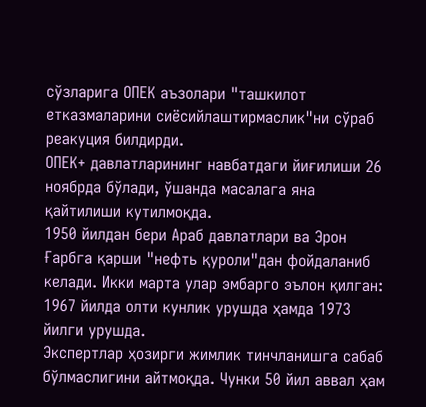сўзларига ОПЕК аъзолари "ташкилот етказмаларини сиёсийлаштирмаслик"ни сўраб реакуция билдирди.
ОПЕК+ давлатларининг навбатдаги йиғилиши 26 ноябрда бўлади, ўшанда масалага яна қайтилиши кутилмоқда.
1950 йилдан бери Араб давлатлари ва Эрон Ғарбга қарши "нефть қуроли"дан фойдаланиб келади. Икки марта улар эмбарго эълон қилган: 1967 йилда олти кунлик урушда ҳамда 1973 йилги урушда.
Экспертлар ҳозирги жимлик тинчланишга сабаб бўлмаслигини айтмоқда. Чунки 50 йил аввал ҳам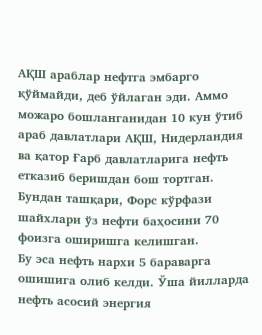АҚШ араблар нефтга эмбарго қўймайди, деб ўйлаган эди. Аммо можаро бошланганидан 10 кун ўтиб араб давлатлари АҚШ, Нидерландия ва қатор Ғарб давлатларига нефть етказиб беришдан бош тортган. Бундан ташқари, Форс кўрфази шайхлари ўз нефти баҳосини 70 фоизга оширишга келишган.
Бу эса нефть нархи 5 бараварга ошишига олиб келди. Ўша йилларда нефть асосий энергия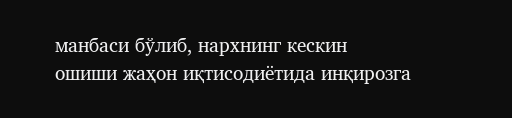манбаси бўлиб, нархнинг кескин ошиши жаҳон иқтисодиётида инқирозга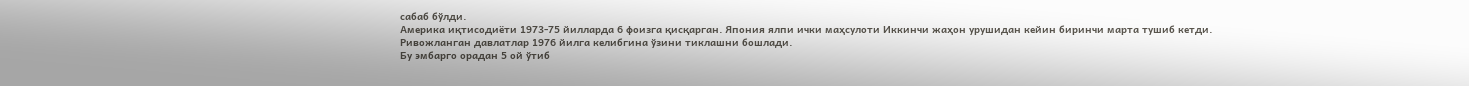сабаб бўлди.
Америка иқтисодиёти 1973-75 йилларда 6 фоизга қисқарган. Япония ялпи ички маҳсулоти Иккинчи жаҳон урушидан кейин биринчи марта тушиб кетди.
Ривожланган давлатлар 1976 йилга келибгина ўзини тиклашни бошлади.
Бу эмбарго орадан 5 ой ўтиб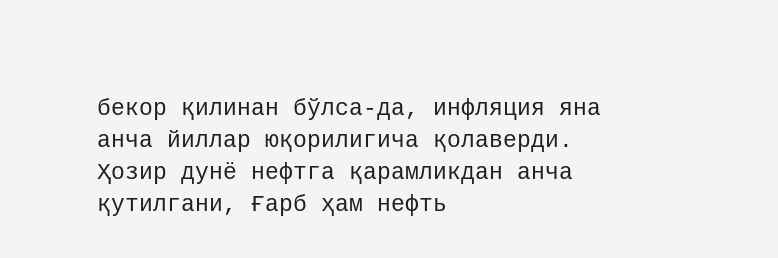бекор қилинан бўлса-да, инфляция яна анча йиллар юқорилигича қолаверди.
Ҳозир дунё нефтга қарамликдан анча қутилгани, Ғарб ҳам нефть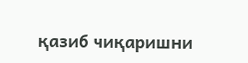қазиб чиқаришни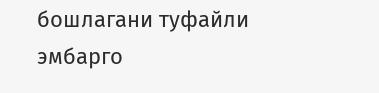бошлагани туфайли эмбарго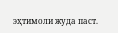эҳтимоли жуда паст.